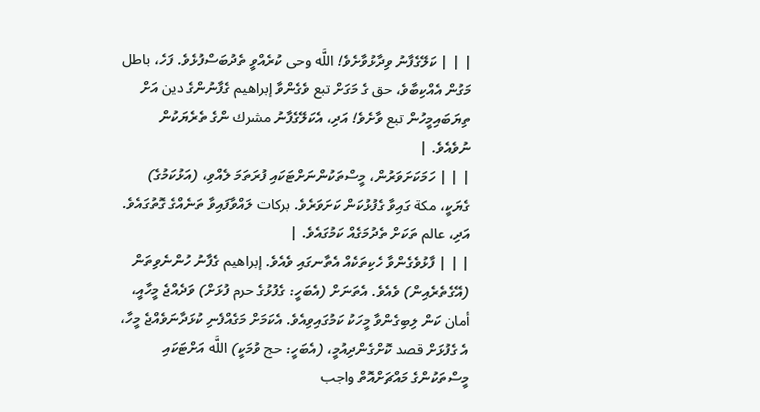| | | ކަލޭގެފާނު ވިދާޅުވާށެވެ! اللَّه وحى ކުރެއްވީ ތެދުބަސްފުޅެވެ. ފަހެ، باطل މަގުން އެއްކިބާވެ، حق ގެ މަގަށް تبع ވެގެންވާ إبراهيم ގެފާނުންގެ دين އަށް ތިޔަބައިމީހުން تبع ވާށެވެ! އަދި، އެކަލޭގެފާނު مشرك ންގެ ތެރެޔަކުން ނުވެއެވެ. |
| | | ހަމަކަށަވަރުން، މީސްތަކުންނަށްޓަކައި ފުރަތަމަ ލެއްވި، (އަޅުކަމުގެ) ގެޔަކީ، مكة ގައިވާ ގެފުޅުކަން ކަށަވަރެވެ. بركات ލައްވާފައިވާ ތަނެއްގެ ގޮތުގައެވެ. އަދި، عالم ތަކަށް ތެދުމަގެއް ކަމުގައެވެ. |
| | | ފާޅުވެގެންވާ ހެކިތަކެއް އެތާނގައި ވެއެވެ. إبراهيم ގެފާނު ހުންނެވިތަން (އޭގެތެރެއިން) ވެއެވެ. އެތަނަށް (އެބަހީ: ގެފުޅުގެ حرم ފުޅަށް) ވަދެއްޖެ މީހާއީ، أمان ކަން ލިބިގެންވާ މީހަކު ކަމުގައިވިއެވެ. އެކަމަށް މަގެއްފެނި ކުޅަދާނަވެއްޖެ މީހާ، އެ ގެފުޅަށް قصد ކޮށްގެންދިއުމީ، (އެބަހީ: حج ވުމަކީ) اللَّه އަށްޓަކައި މީސްތަކުންގެ މައްޗަށްއޮތް واجب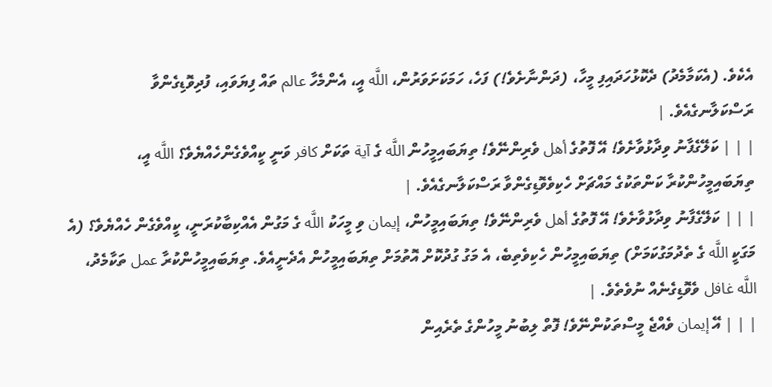އެކެވެ. (އެކަމާމެދު) ދެކޮޅުހަދައިފި މީހާ، (ދަންނާށެވެ!) ފަހެ، ހަމަކަށަވަރުން، اللَّه އީ، އެންމެހާ عالم ތައް ފިޔަވައި، ފުދިވޮޑިގެންވާ ރަސްކަލާނގެއެވެ. |
| | | ކަލޭގެފާނު ވިދާޅުވާށެވެ! އޭ ފޮތުގެ أهل ވެރިންނޭވެ! ތިޔަބައިމީހުން اللَّه ގެ آية ތަކަށް كافر ވަނީ ކީއްވެގެންހެއްޔެވެ؟ اللَّه އީ، ތިޔަބައިމީހުންކުރާ ކަންތަކުގެ މައްޗަށް ހެކިވެވޮޑިގެންވާ ރަސްކަލާނގެއެވެ. |
| | | ކަލޭގެފާނު ވިދާޅުވާށެވެ! އޭ ފޮތުގެ أهل ވެރިންނޭވެ! ތިޔަބައިމީހުން، إيمان ވި މީހަކު اللَّه ގެ މަގުން އެއްކިބާކުރަނީ، ކީއްވެގެން ހެއްޔެވެ؟ (އެ މަގަކީ اللَّه ގެ ތެދުމަގުކަމަށް) ތިޔަބައިމީހުން ހެކިވެތިބެ، އެ މަގު ގުދުކޮށް އޮތުމަށް ތިޔަބައިމީހުން އެދެނީއެވެ. ތިޔަބައިމީހުންކުރާ عمل ތަކާމެދު، اللَّه غافل ވެވޮޑިގެނެއް ނުވެތެވެ. |
| | | އޭ إيمان ވެއްޖެ މީސްތަކުންނޭވެ! ފޮތް ލިބުނު މީހުންގެ ތެރެއިން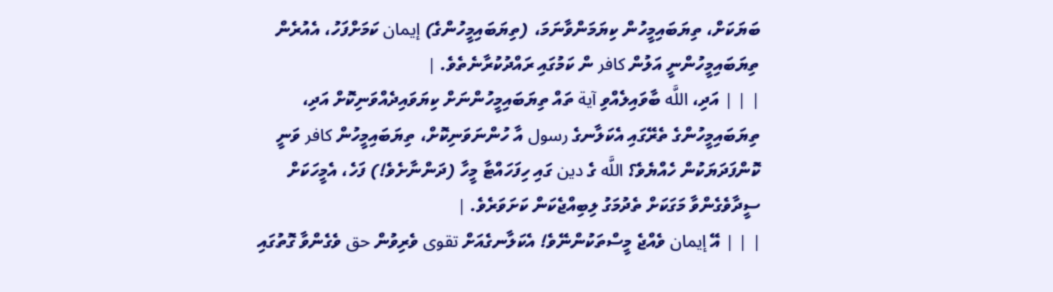ބަޔަކަށް، ތިޔަބައިމީހުން ކިޔަމަންވާނަމަ، (ތިޔަބައިމީހުންގެ) إيمان ކަމަށްފަހު، އެއުރެން ތިޔަބައިމީހުންނީ އަލުން كافر ން ކަމުގައި ރައްދުކުރާނެތެވެ. |
| | | އަދި، اللَّه ބާވައިލެއްވި آية ތައް ތިޔަބައިމީހުންނަށް ކިޔަވައިދެއްވަނިކޮށް އަދި، ތިޔަބައިމީހުންގެ ތެރޭގައި އެކަލާނގެ رسول އާ ހުންނަވަނިކޮށް، ތިޔަބައިމީހުން كافر ވަނީ ކޮންފަދަޔަކުން ހެއްޔެވެ؟ اللَّه ގެ دين ގައި ހިފަހައްޓާ މީހާ (ދަންނާށެވެ!) ފަހެ، އެމީހަކަށް ސީދާވެގެންވާ މަގަކަށް ތެދުމަގު ލިބިއްޖެކަން ކަށަވަރެވެ. |
| | | އޭ إيمان ވެއްޖެ މީސްތަކުންނޭވެ! އެކަލާނގެއަށް تقوى ވެރިވުން حق ވެގެންވާ ގޮތުގައި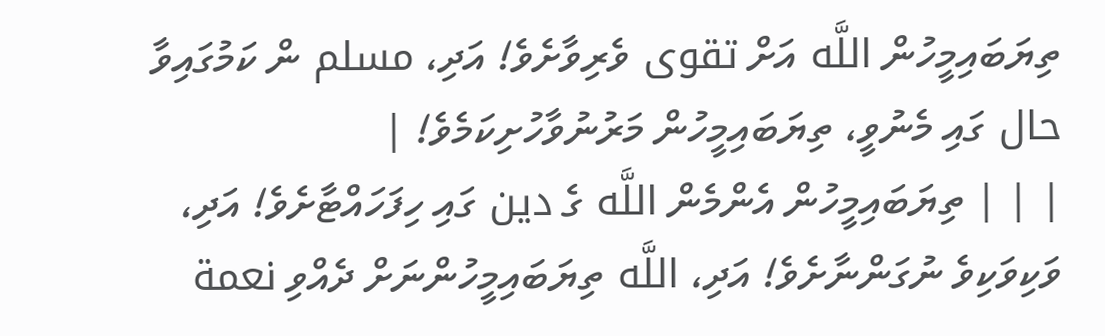ތިޔަބައިމީހުން اللَّه އަށް تقوى ވެރިވާށެވެ! އަދި، مسلم ން ކަމުގައިވާ حال ގައި މެނުވީ، ތިޔަބައިމީހުން މަރުނުވާހުށިކަމެވެ! |
| | | ތިޔަބައިމީހުން އެންމެން اللَّه ގެ دين ގައި ހިފަހައްޓާށެވެ! އަދި، ވަކިވަކިވެ ނުގަންނާށެވެ! އަދި، اللَّه ތިޔަބައިމީހުންނަށް ދެއްވި نعمة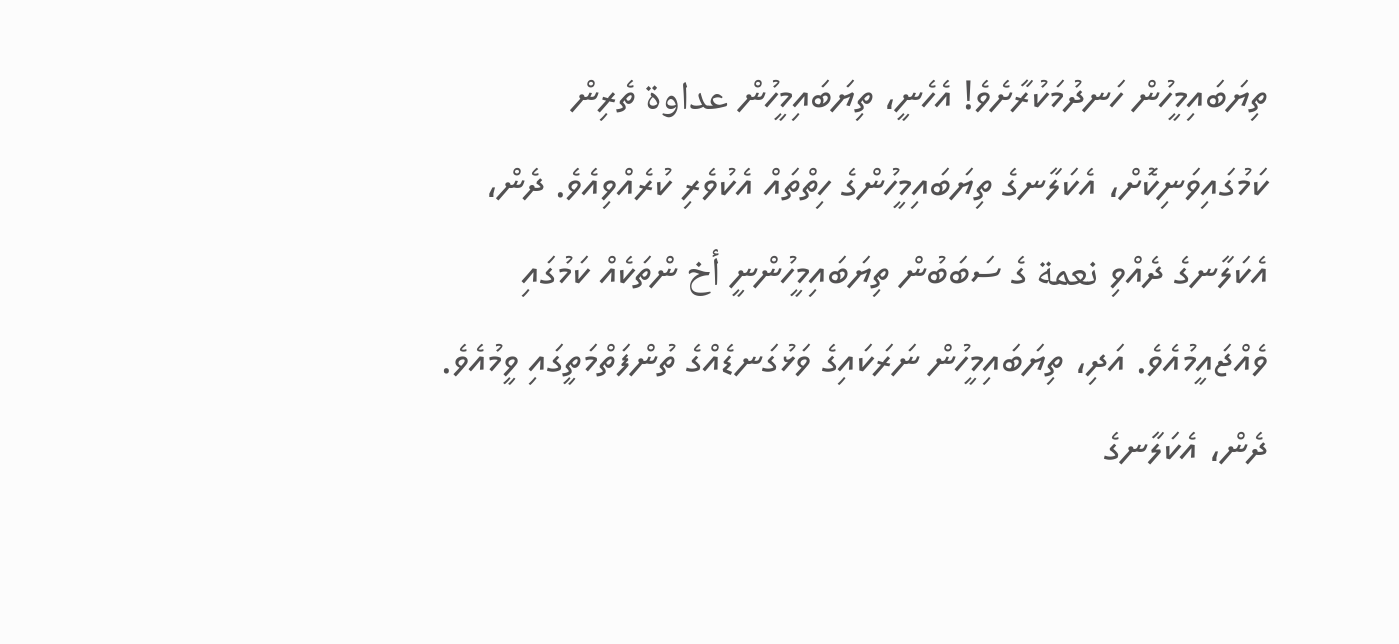ތިޔަބައިމީހުން ހަނދުމަކުރާށެވެ! އެހެނީ، ތިޔަބައިމީހުން عداوة ތެރިން ކަމުގައިވަނިކޮށް، އެކަލާނގެ ތިޔަބައިމީހުންގެ ހިތްތައް އެކުވެރި ކުރެއްވިއެވެ. ދެން، އެކަލާނގެ ދެއްވި نعمة ގެ ސަބަބުން ތިޔަބައިމީހުންނީ أخ ންތަކެއް ކަމުގައި ވެއްޖައީމުއެވެ. އަދި، ތިޔަބައިމީހުން ނަރަކައިގެ ވަޅުގަނޑެއްގެ ތުންފަތްމަތީގައި ވީމުއެވެ. ދެން، އެކަލާނގެ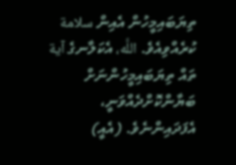ތިޔަބައިމީހުން އެއިން سلامة ކުރެއްވިއެވެ. اللَّه، އެކަލާނގެ آية ތައް ތިޔަބައިމީހުންނަށް ބަޔާންކޮށްދެއްވަނީ، އެފަދައިންނެވެ. (އެއީ)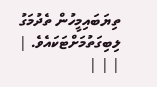ތިޔަބައިމީހުން ތެދުމަގު ލިބިގަތުމަށްޓަކައެވެ. |
| | |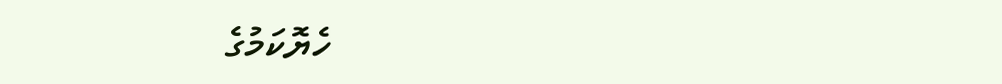ހެޔޮކަމުގެ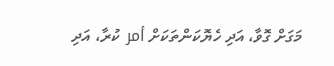މަގަށް ގޮވާ، އަދި ހެޔޮކަންތަކަށް أمر ކުރާ، އަދި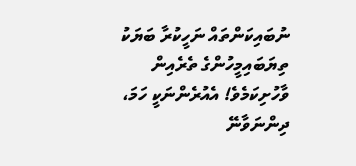ނުބައިކަންތައް ނަހީކުރާ ބަޔަކު ތިޔަބައިމީހުންގެ ތެރެއިން ވާހުށިކަމެވެ! އެއުރެންނަކީ ހަމަ، ދިންނަވާނޭ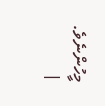މީހުންނެވެ. |